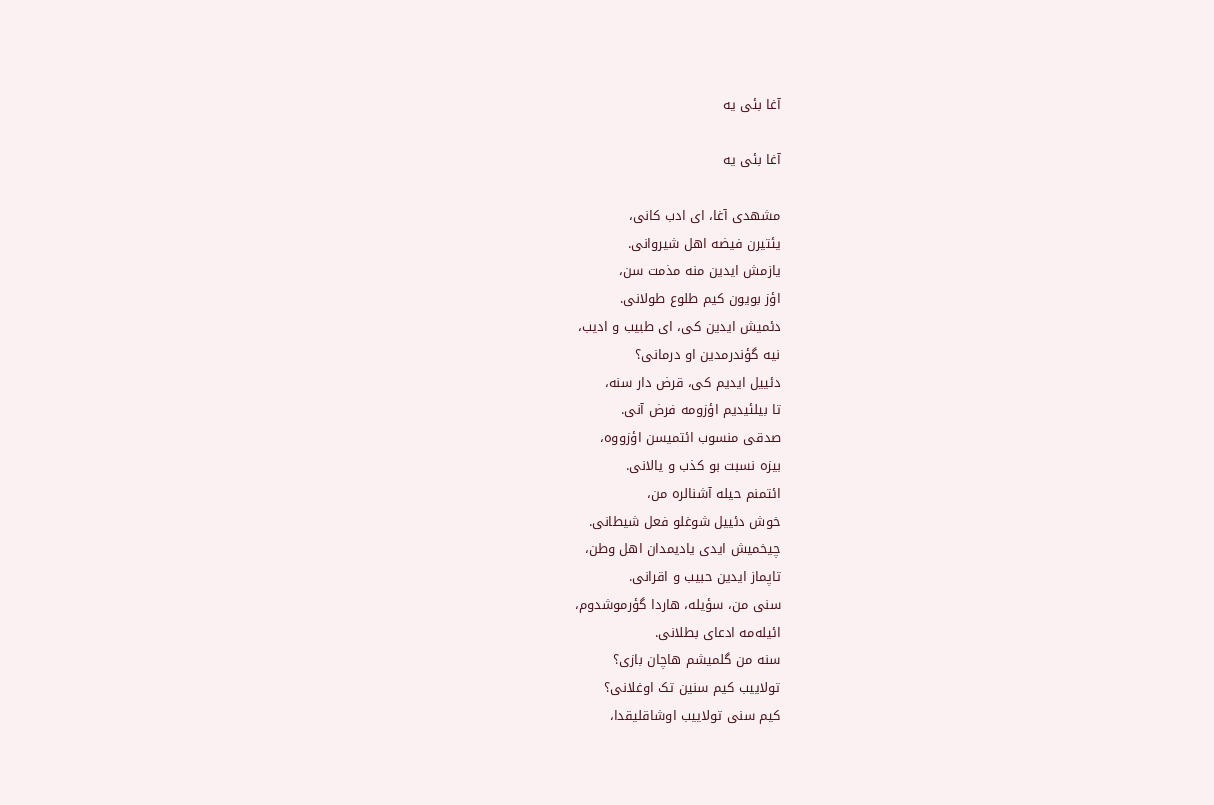آغا بئی یه

آغا بئی یه

مشهدی آغا، ای ادب کانی،
یئتیرن فیضه اهل شیروانی.
یازمش ایدین منه مذمت سن،
اؤز بویون کیم طلوع طولانی.
دئمیش ایدین کی، ای طبیب و ادیب،
نیه گؤندرمدین او درمانی؟
دئییل ایدیم کی، قرض دار سنه،
تا بیلئیدیم اؤزومه فرض آنی.
صدقی منسوب ائتمیسن اؤزووه،
بیزه نسبت بو کذب و یالانی.
ائتمنم حیله آشنالره من،
خوش دئییل شوغلو فعل شیطانی.
چیخمیش ایدی یادیمدان اهل وطن،
تاپماز ایدین حبیب و اقرانی.
سنی من، سؤیله، هاردا گؤرموشدوم،
ائیله‌مه ادعای بطلانی.
سنه من گلمیشم هاچان بازی؟
تولاییب کیم سنین تک اوغلانی؟
کیم سنی تولاییب اوشاقلیقدا،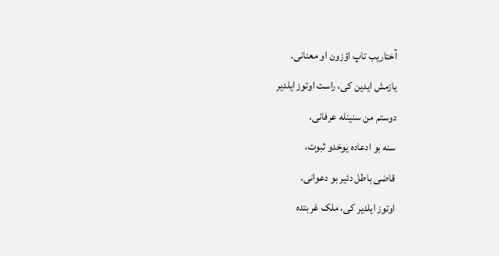آختاریب تاپ اؤزون او معنانی.
یازمش ایدین کی، راست اوتوز ایلدیر
دوستم من سنینله عرفانی.
سنه بو ادعاده یوخدو ثبوت،
قاضی باطل دئیر بو دعوانی.
اوتوز ایلدیر کی، ملک غربتده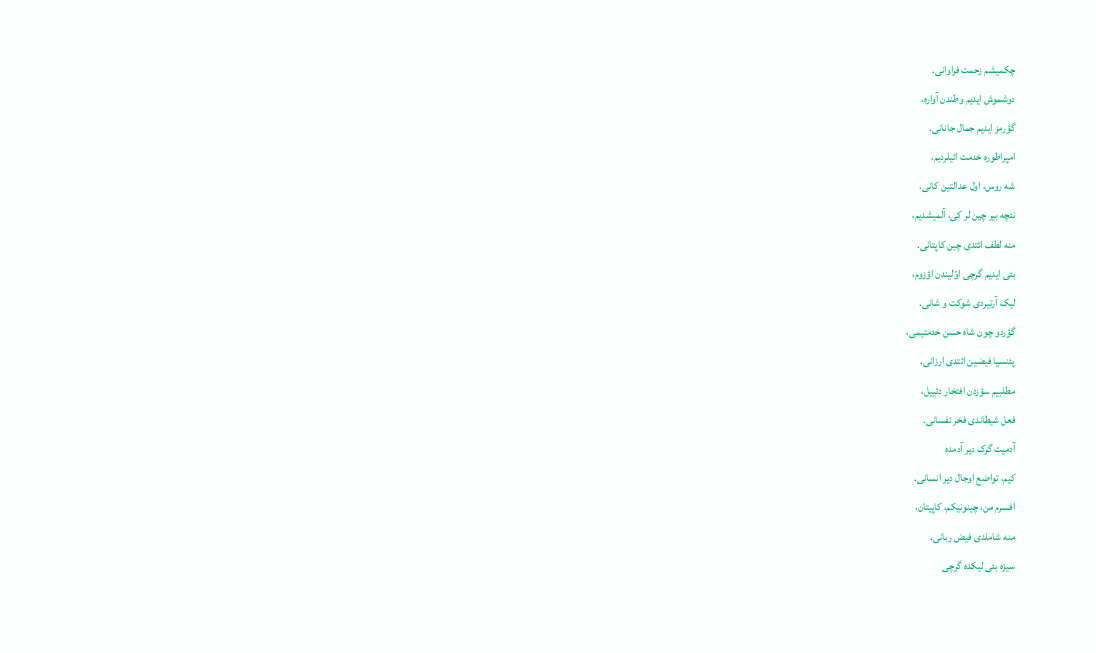چکمیشم زحمت فراوانی.
دوشموش ایدیم وطندن آواره،
گؤرمز ایدیم جمال جانانی.
امپراطوره خدمت ائیلردیم،
شه روس، اول عدالتین کانی.
نئچه بیر چین لر کی، آلمیشدیم،
منه لطف ائتدی چین کاپتانی.
بئی ایدیم گرچی اوّلیندن اؤزوم،
لیک آرتیردی شوکت و شانی.
گؤردو چون شاه حسن خدمتیمی،
پئنسیا فیضین ائتدی ارزانی.
مطلبیم سؤزدن افتخار دئییل،
فعل شیطاندی فخر نفسانی.
آدمیت گرک دیر آدمده
کیم، تواضع اوجال دیر انسانی.
افسرم من، چینونیکم، کاپیتان،
منه شاملدی فیض ربانی.
سیزه بئی لیکده گرچی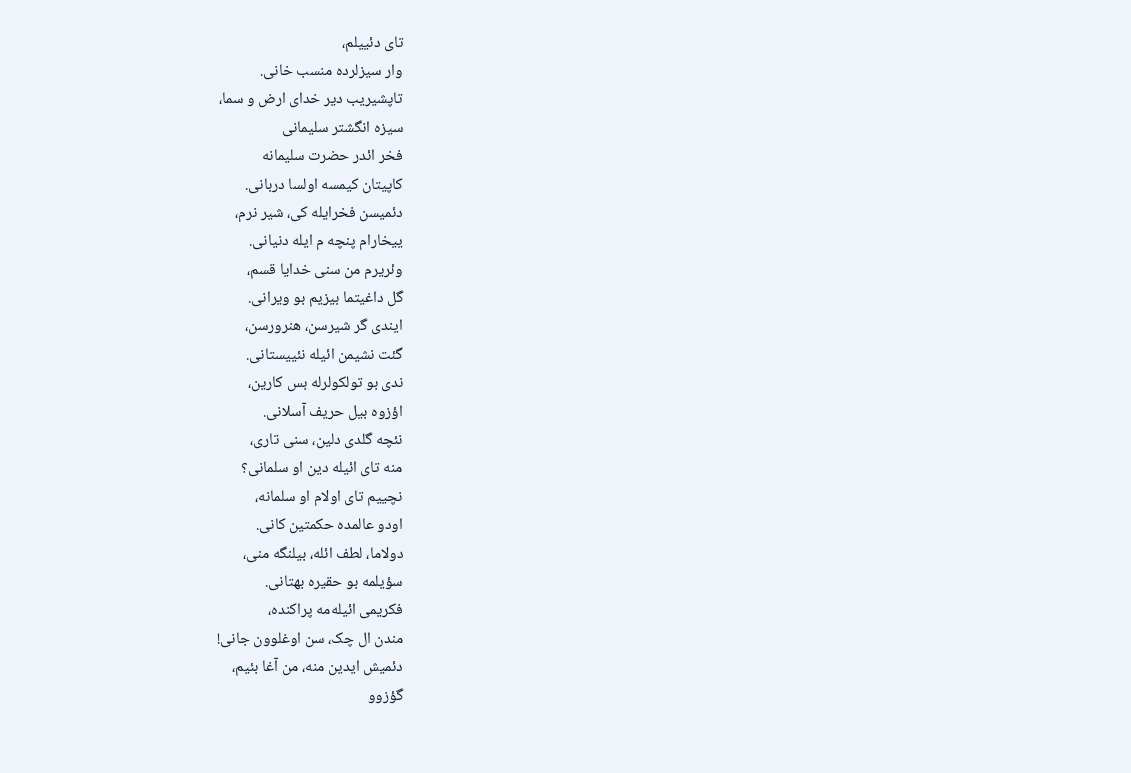تای دئییلم،
وار سیزلرده منسب خانی.
تاپشیریب دیر خدای ارض و سما،
سیزه انگشتر سلیمانی
فخر ائدر حضرت سلیمانه
کاپیتان کیمسه اولسا دربانی.
دئمیسن فخرایله کی، شیر نرم،
ییخارام پنچه م ایله دنیانی.
وئریرم من سنی خدایا قسم،
گل داغیتما بیزیم بو ویرانی.
ایندی گر شیرسن، هنرورسن،
گئت نشیمن ائیله نئییستانی.
ندی بو تولکولرله بس کارین،
اؤزوه بیل حریف آسلانی.
نئچه گلدی دلین، سنی تاری،
منه تای ائیله دین او سلمانی؟
نچییم تای اولام او سلمانه،
اودو عالمده حکمتین کانی.
دولاما، لطف ائله، بیلنگه منی،
سؤیلمه بو حقیره بهتانی.
فکریمی ائیله‌مه پراکنده،
مندن ال چک، سن اوغلوون جانی!
دئمیش ایدین منه، من آغا بئیم،
گؤزوو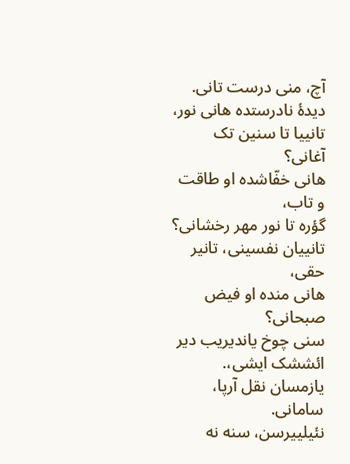آچ، منی درست تانی.
دیدۀ نادرستده هانی نور،
تانییا تا سنین تک آغانی؟
هانی خفّاشده او طاقت و تاب،
گؤره تا نور مهر رخشانی؟
تانییان نفسینی، تانیر حقی،
هانی منده او فیض صبحانی؟
سنی چوخ یاندیریب دیر ائششک ایشی،.
یازمسان نقل آرپا، سامانی.
نئیلییرسن، سنه نه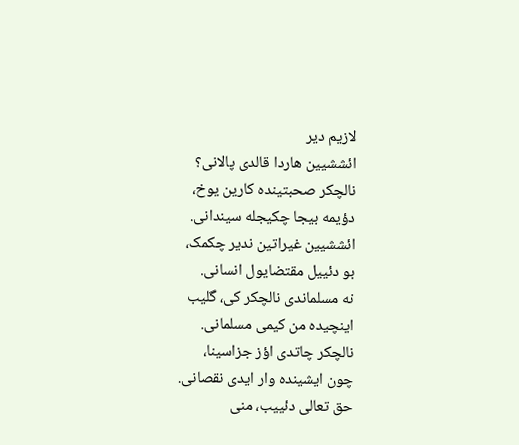لازیم دیر
ائششیین هاردا قالدی پالانی؟
نالچکر صحبتینده کارین یوخ،
دؤیمه بیجا چکیجله سیندانی.
ائششیین غیراتین ندیر چکمک،
بو دئییل مقتضایول انسانی.
نه مسلماندی نالچکر کی، گلیب
اینچیده من کیمی مسلمانی.
نالچکر چاتدی اؤز جزاسینا،
چون ایشینده وار ایدی نقصانی.
حق تعالی دئییب، منی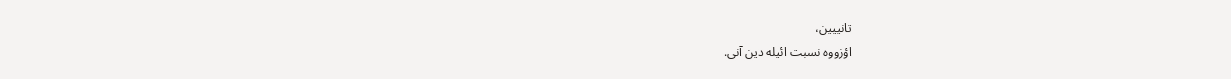تانییین،
اؤزووه نسبت ائیله دین آنی.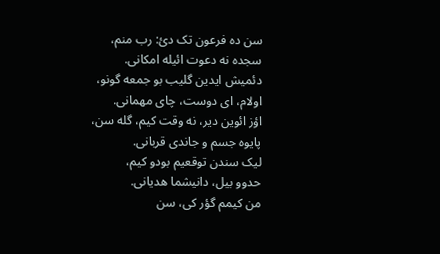سن ده فرعون تک دئ: رب منم،
سجده نه دعوت ائیله امکانی.
دئمیش ایدین گلیب بو جمعه گونو،
اولام، ای دوست، چای مهمانی.
اؤز ائوین دیر، نه وقت کیم، گله سن،
پایوه جسم و جاندی قربانی.
لیک سندن توقعیم بودو کیم،
حدوو بیل، دانیشما هدیانی.
من کیمم گؤر کی، سن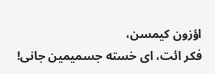اؤزون کیمسن،
فکر ائت، ای خسته جسمیمین جانی!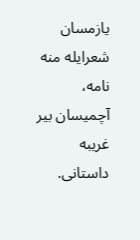یازمسان شعرایله منه نامه،
آچمیسان بیر غریبه داستانی.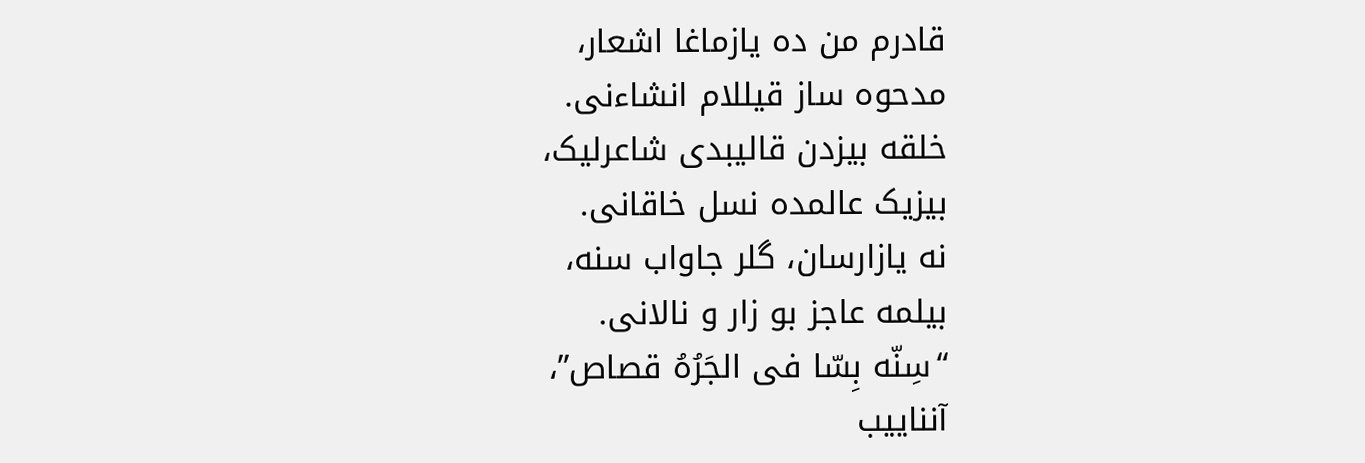قادرم من ده یازماغا اشعار،
مدحوه ساز قیللام انشاءنی.
خلقه بیزدن قالیبدی شاعرلیک،
بیزیک عالمده نسل خاقانی.
نه یازارسان، گلر جاواب سنه،
بیلمه عاجز بو زار و نالانی.
“سِنّه بِسّا فی الجَرُهُ قصاص”،
آنناییب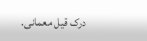درک قیل معمانی.